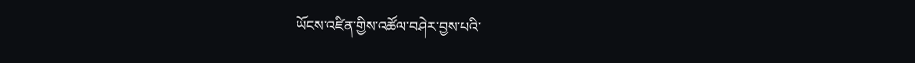ཡོངས་འཛིན་གྱིས་འཚོལ་བཤེར་བྱས་པའི་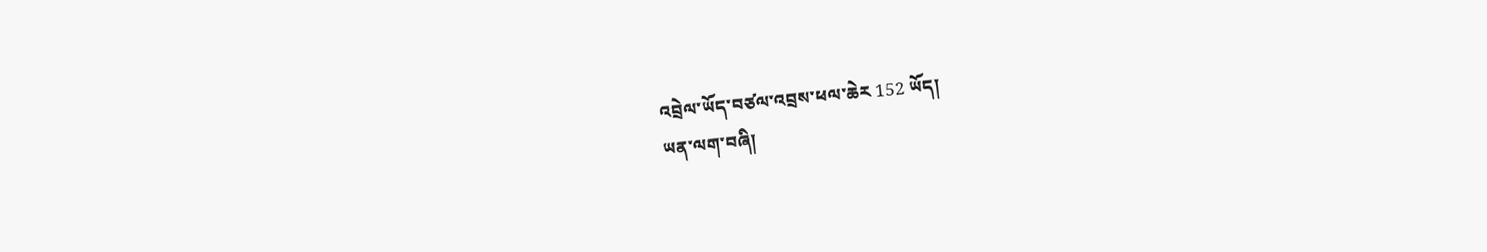འབྲེལ་ཡོད་བཙལ་འབྲས་ཕལ་ཆེར 152 ཡོད།
ཡན་ལག་བཞི།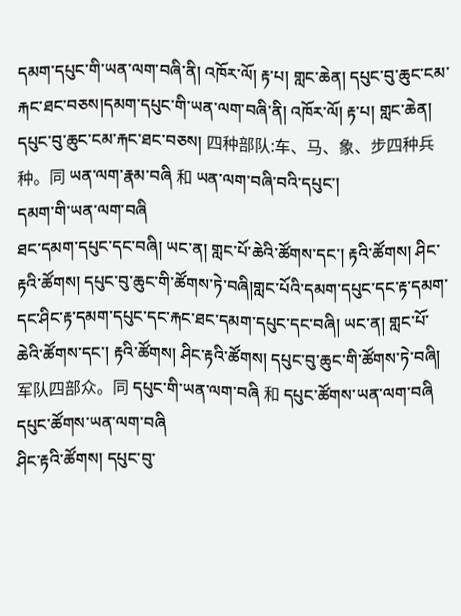དམག་དཔུང་གི་ཡན་ལག་བཞི་ནི། འཁོར་ལོ། རྟ་པ། གླང་ཆེན། དཔུང་བུ་ཆུང་ངམ་རྐང་ཐང་བཅས།དམག་དཔུང་གི་ཡན་ལག་བཞི་ནི། འཁོར་ལོ། རྟ་པ། གླང་ཆེན། དཔུང་བུ་ཆུང་ངམ་རྐང་ཐང་བཅས། 四种部队:车、马、象、步四种兵种。同 ཡན་ལག་རྣམ་བཞི 和 ཡན་ལག་བཞི་བའི་དཔུང་།
དམག་གི་ཡན་ལག་བཞི
ཐང་དམག་དཔུང་དང་བཞི། ཡང་ན། གླང་པོ་ཆེའི་ཚོགས་དང་། རྟའི་ཚོགས། ཤིང་རྟའི་ཚོགས། དཔུང་བུ་ཆུང་གི་ཚོགས་ཏེ་བཞི།གླང་པོའི་དམག་དཔུང་དང་རྟ་དམག་དང་ཤིང་རྟ་དམག་དཔུང་དང་རྐང་ཐང་དམག་དཔུང་དང་བཞི། ཡང་ན། གླང་པོ་ཆེའི་ཚོགས་དང་། རྟའི་ཚོགས། ཤིང་རྟའི་ཚོགས། དཔུང་བུ་ཆུང་གི་ཚོགས་ཏེ་བཞི། 军队四部众。同 དཔུང་གི་ཡན་ལག་བཞི 和 དཔུང་ཚོགས་ཡན་ལག་བཞི
དཔུང་ཚོགས་ཡན་ལག་བཞི
ཤིང་རྟའི་ཚོགས། དཔུང་བུ་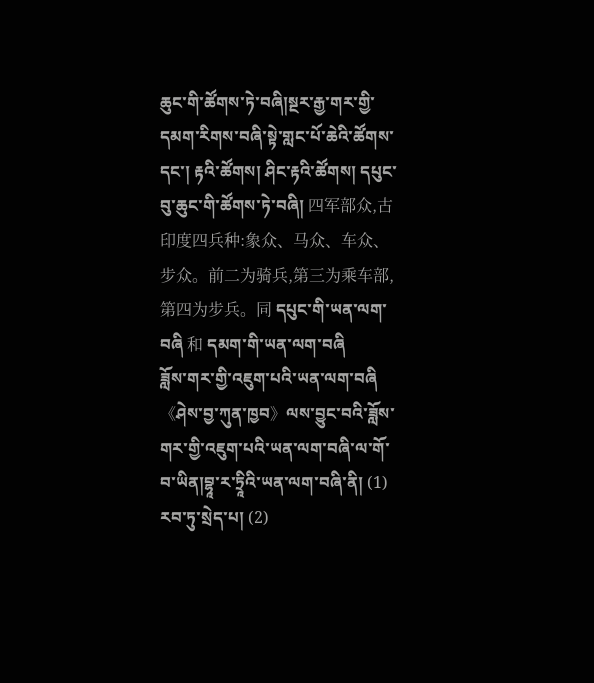ཆུང་གི་ཚོགས་ཏེ་བཞི།སྔར་རྒྱ་གར་གྱི་དམག་རིགས་བཞི་སྟེ་གླང་པོ་ཆེའི་ཚོགས་དང་། རྟའི་ཚོགས། ཤིང་རྟའི་ཚོགས། དཔུང་བུ་ཆུང་གི་ཚོགས་ཏེ་བཞི། 四军部众,古印度四兵种:象众、马众、车众、步众。前二为骑兵,第三为乘车部,第四为步兵。同 དཔུང་གི་ཡན་ལག་བཞི 和 དམག་གི་ཡན་ལག་བཞི
ཟློས་གར་གྱི་འཇུག་པའི་ཡན་ལག་བཞི
《ཤེས་བྱ་ཀུན་ཁྱབ》ལས་བྱུང་བའི་ཟློས་གར་གྱི་འཇུག་པའི་ཡན་ལག་བཞི་ལ་གོ་བ་ཡིན།བྷཱ་ར་ཏྲཱིའི་ཡན་ལག་བཞི་ནི། (1) རབ་ཏུ་སྲེད་པ། (2)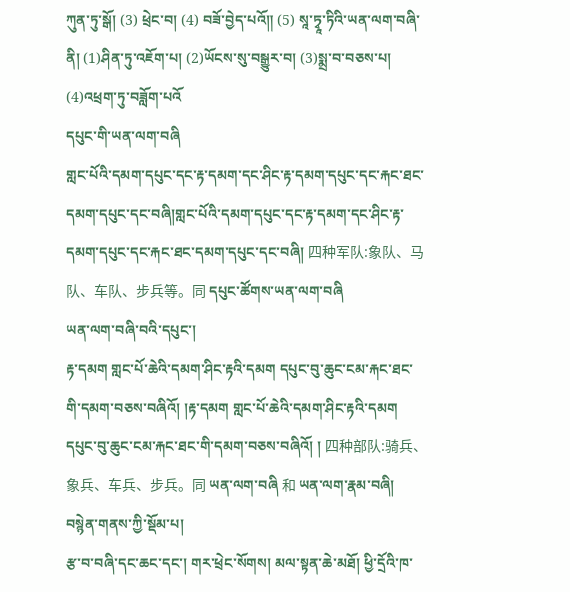ཀུན་ཏུ་སྒོ། (3) ཕྲེང་བ། (4) བཟོ་བྱེད་པའོ༎ (5) སཱ་ཏྭཱ་ཏིའི་ཡན་ལག་བཞི་ནི། (1)ཤིན་ཏུ་འཇོག་པ། (2)ཡོངས་སུ་བསྒྱུར་བ། (3)སྨྲ་བ་བཅས་པ། (4)འཕྲག་ཏུ་བཟློག་པའོ
དཔུང་གི་ཡན་ལག་བཞི
གླང་པོའི་དམག་དཔུང་དང་རྟ་དམག་དང་ཤིང་རྟ་དམག་དཔུང་དང་རྐང་ཐང་དམག་དཔུང་དང་བཞི།གླང་པོའི་དམག་དཔུང་དང་རྟ་དམག་དང་ཤིང་རྟ་དམག་དཔུང་དང་རྐང་ཐང་དམག་དཔུང་དང་བཞི། 四种军队:象队、马队、车队、步兵等。同 དཔུང་ཚོགས་ཡན་ལག་བཞི
ཡན་ལག་བཞི་བའི་དཔུང་།
རྟ་དམག གླང་པོ་ཆེའི་དམག་ཤིང་རྟའི་དམག དཔུང་བུ་ཆུང་ངམ་རྐང་ཐང་གི་དམག་བཅས་བཞིའོ། །རྟ་དམག གླང་པོ་ཆེའི་དམག་ཤིང་རྟའི་དམག དཔུང་བུ་ཆུང་ངམ་རྐང་ཐང་གི་དམག་བཅས་བཞིའོ། ། 四种部队:骑兵、象兵、车兵、步兵。同 ཡན་ལག་བཞི 和 ཡན་ལག་རྣམ་བཞི།
བསྙེན་གནས་ཀྱི་སྡོམ་པ།
རྩ་བ་བཞི་དང་ཆང་དང་། གར་ཕྲེང་སོགས། མལ་སྟན་ཆེ་མཐོ། ཕྱི་དྲོའི་ཁ་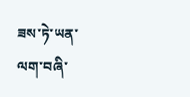ཟས་ཏེ་ཡན་ལག་བཞི་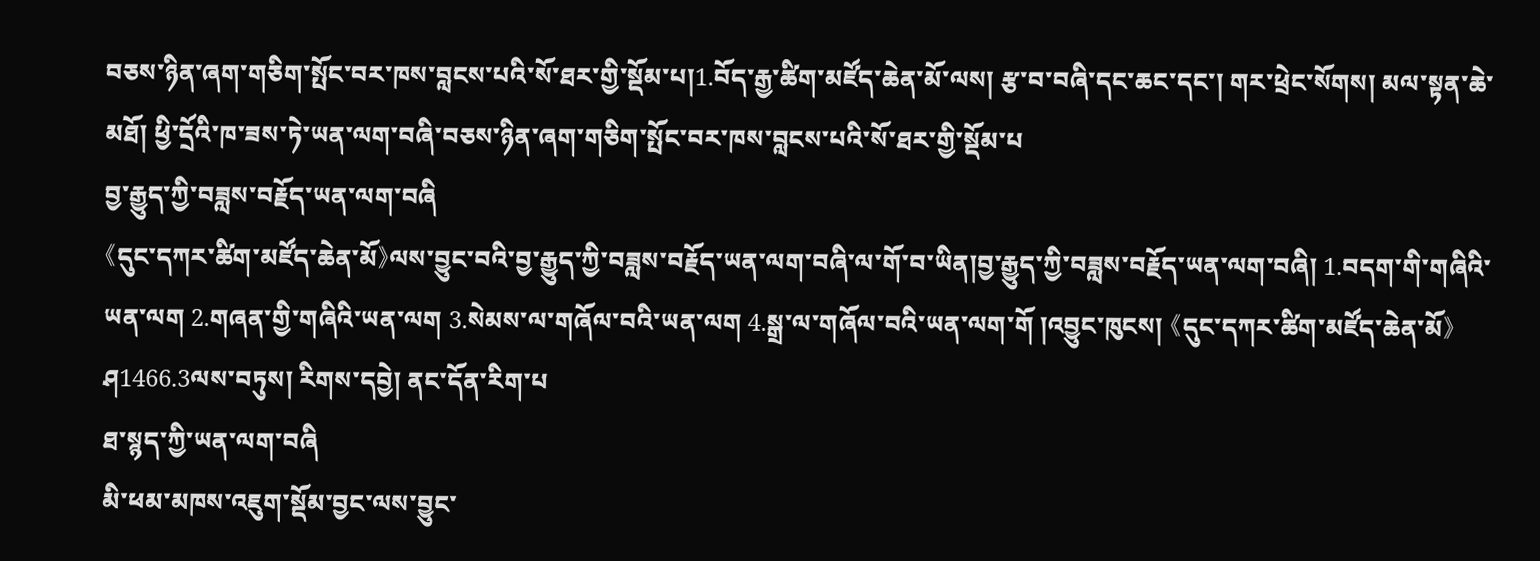བཅས་ཉིན་ཞག་གཅིག་སྤོང་བར་ཁས་བླངས་པའི་སོ་ཐར་གྱི་སྡོམ་པ།1.བོད་རྒྱ་ཚིག་མཛོད་ཆེན་མོ་ལས། རྩ་བ་བཞི་དང་ཆང་དང་། གར་ཕྲེང་སོགས། མལ་སྟན་ཆེ་མཐོ། ཕྱི་དྲོའི་ཁ་ཟས་ཏེ་ཡན་ལག་བཞི་བཅས་ཉིན་ཞག་གཅིག་སྤོང་བར་ཁས་བླངས་པའི་སོ་ཐར་གྱི་སྡོམ་པ
བྱ་རྒྱུད་ཀྱི་བཟླས་བརྗོད་ཡན་ལག་བཞི
《དུང་དཀར་ཚིག་མཛོད་ཆེན་མོ》ལས་བྱུང་བའི་བྱ་རྒྱུད་ཀྱི་བཟླས་བརྗོད་ཡན་ལག་བཞི་ལ་གོ་བ་ཡིན།བྱ་རྒྱུད་ཀྱི་བཟླས་བརྗོད་ཡན་ལག་བཞི། 1.བདག་གི་གཞིའི་ཡན་ལག 2.གཞན་གྱི་གཞིའི་ཡན་ལག 3.སེམས་ལ་གཞོལ་བའི་ཡན་ལག 4.སྒྲ་ལ་གཞོལ་བའི་ཡན་ལག་གོ །འབྱུང་ཁུངས། 《དུང་དཀར་ཚིག་མཛོད་ཆེན་མོ》ཤ1466.3ལས་བཏུས། རིགས་དབྱེ། ནང་དོན་རིག་པ
ཐ་སྙད་ཀྱི་ཡན་ལག་བཞི
མི་ཕམ་མཁས་འཇུག་སྡོམ་བྱང་ལས་བྱུང་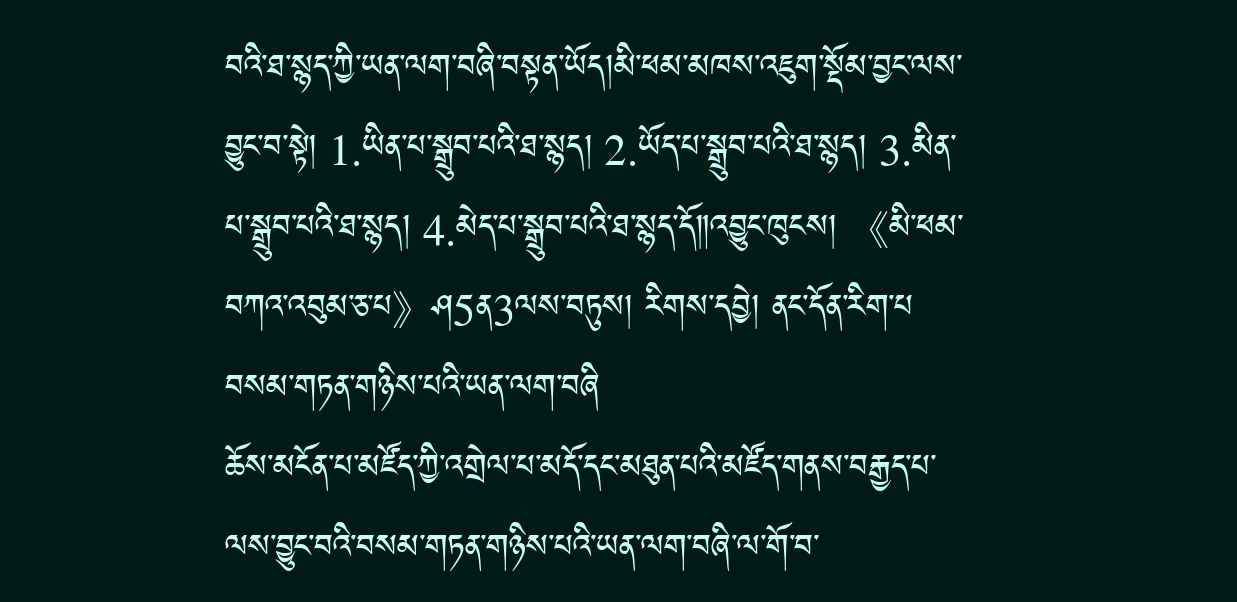བའི་ཐ་སྙད་ཀྱི་ཡན་ལག་བཞི་བསྟན་ཡོད།མི་ཕམ་མཁས་འཇུག་སྡོམ་བྱང་ལས་བྱུང་བ་སྟེ། 1.ཡིན་པ་སྒྲུབ་པའི་ཐ་སྙད། 2.ཡོད་པ་སྒྲུབ་པའི་ཐ་སྙད། 3.མིན་པ་སྒྲུབ་པའི་ཐ་སྙད། 4.མེད་པ་སྒྲུབ་པའི་ཐ་སྙད་དོ༎འབྱུང་ཁུངས། 《མི་ཕམ་བཀའ་འབུམ་ཅ་པ》ཤ5ན3ལས་བཏུས། རིགས་དབྱེ། ནང་དོན་རིག་པ
བསམ་གཏན་གཉིས་པའི་ཡན་ལག་བཞི
ཆོས་མངོན་པ་མཛོད་ཀྱི་འགྲེལ་པ་མདོ་དང་མཐུན་པའི་མཛོད་གནས་བརྒྱད་པ་ལས་བྱུང་བའི་བསམ་གཏན་གཉིས་པའི་ཡན་ལག་བཞི་ལ་གོ་བ་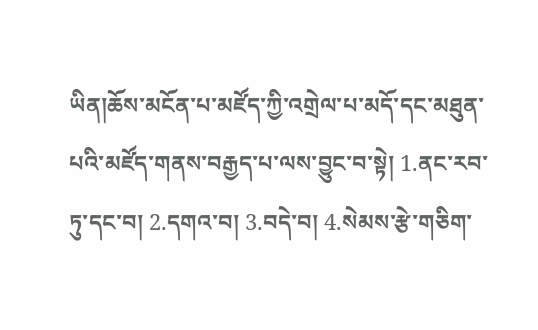ཡིན།ཆོས་མངོན་པ་མཛོད་ཀྱི་འགྲེལ་པ་མདོ་དང་མཐུན་པའི་མཛོད་གནས་བརྒྱད་པ་ལས་བྱུང་བ་སྟེ། 1.ནང་རབ་ཏུ་དང་བ། 2.དགའ་བ། 3.བདེ་བ། 4.སེམས་རྩེ་གཅིག་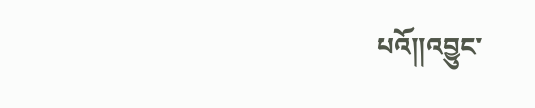པའོ༎འབྱུང་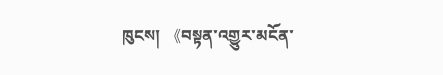ཁུངས། 《བསྟན་འགྱུར་མངོན་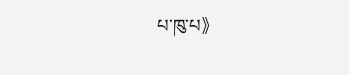པ་ཁུ་པ》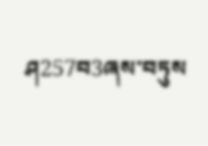ཤ257བ3ཞས་བཏུས